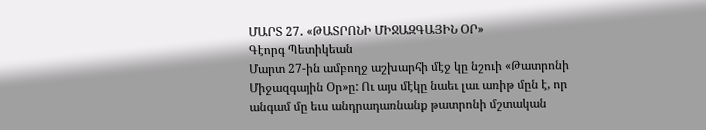ՄԱՐՏ 27․ «ԹԱՏՐՈՆԻ ՄԻՋԱԶԳԱՅԻՆ ՕՐ»
Գէորգ Պետիկեան
Մարտ 27-ին ամբողջ աշխարհի մէջ կը նշուի «Թատրոնի Միջազգային Օր»ը: Ու այս մէկը նաեւ լաւ առիթ մըն է, որ անգամ մը եւս անդրադառնանք թատրոնի մշտական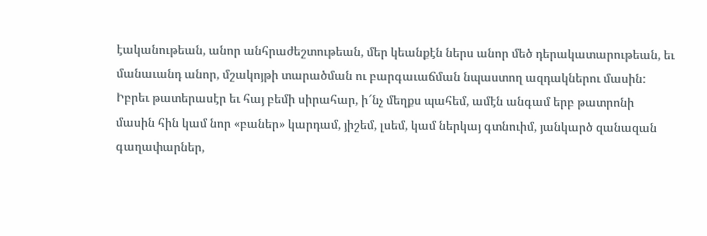էականութեան, անոր անհրաժեշտութեան, մեր կեանքէն ներս անոր մեծ դերակատարութեան, եւ մանաւանդ անոր, մշակոյթի տարածման ու բարգաւաճման նպաստող ազդակներու մասին:
Իբրեւ թատերասէր եւ հայ բեմի սիրահար, ի՜նչ մեղքս պահեմ, ամէն անգամ երբ թատրոնի մասին հին կամ նոր «բաներ» կարդամ, յիշեմ, լսեմ, կամ ներկայ գտնուիմ, յանկարծ զանազան գաղափարներ,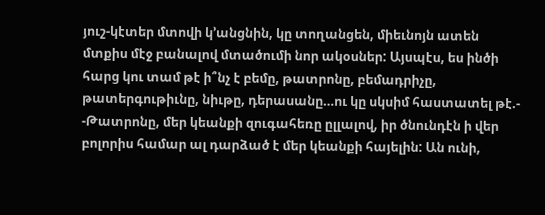յուշ-կէտեր մտովի կ’անցնին, կը տողանցեն, միեւնոյն ատեն մտքիս մէջ բանալով մտածումի նոր ակօսներ: Այսպէս, ես ինծի հարց կու տամ թէ ի՞նչ է բեմը, թատրոնը, բեմադրիչը, թատերգութիւնը, նիւթը, դերասանը…ու կը սկսիմ հաստատել թէ.-
-Թատրոնը, մեր կեանքի զուգահեռը ըլլալով, իր ծնունդէն ի վեր բոլորիս համար ալ դարձած է մեր կեանքի հայելին: Ան ունի,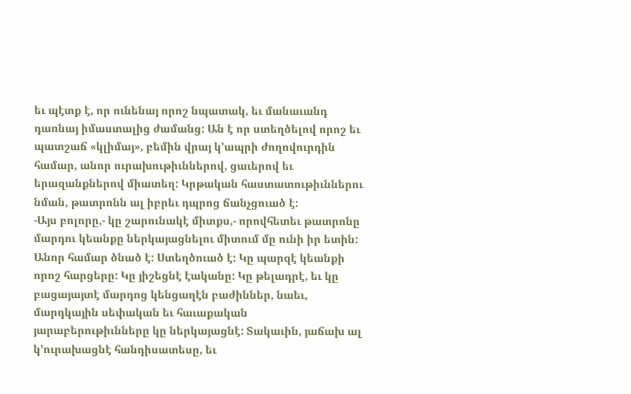եւ պէտք է, որ ունենայ որոշ նպատակ, եւ մանաւանդ դառնայ իմաստալից ժամանց: Ան է որ ստեղծելով որոշ եւ պատշաճ «կլիմայ», բեմին վրայ կ’ապրի ժողովուրդին համար, անոր ուրախութիւններով, ցաւերով եւ երազանքներով միատեղ: Կրթական հաստատութիւններու նման, թատրոնն ալ իբրեւ դպրոց ճանչցուած է:
-Այս բոլորը,- կը շարունակէ միտքս,- որովհետեւ թատրոնը մարդու կեանքը ներկայացնելու միտում մը ունի իր ետին: Անոր համար ծնած է: Ստեղծուած է: Կը պարզէ կեանքի որոշ հարցերը: Կը յիշեցնէ էականը: Կը թելադրէ, եւ կը բացայայտէ մարդոց կենցաղէն բաժիններ, նաեւ, մարդկային սեփական եւ հաւաքական յարաբերութիւնները կը ներկայացնէ: Տակաւին, յաճախ ալ կ’ուրախացնէ հանդիսատեսը, եւ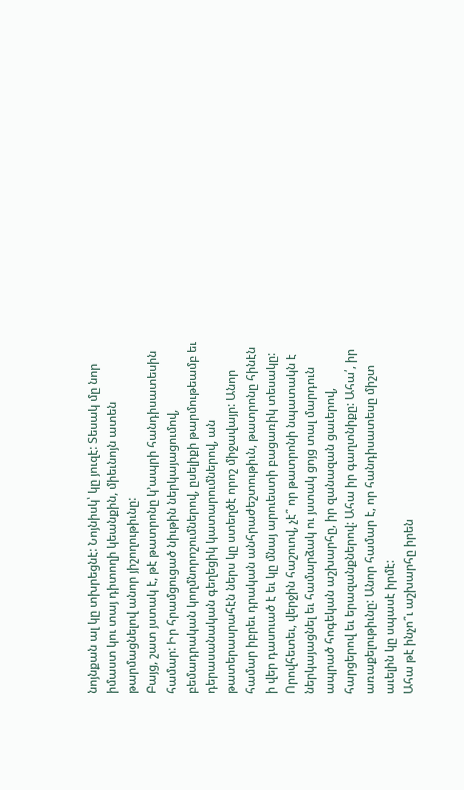նոյնքան ալ կը տխրեցնէ: Նոյնիսկ՝ կը յուզէ: Տեսակ մը նոր իմաստ կու տայ դիտողի կեանքին, միեւնոյն ատեն թարմացնելով անոր յիշողութիւնը:
Բայց, շատ յստակ է, թէ թատրոնը կ’ապրի հանդիսատեսին համար: Իր հրամցուցած նիւթին ներկայացումով, բեմադրական կողմնորոշումներով, ըսելիքի թարմութեամբ եւ դերասանական գեղեցիկ կատարումներով, ան թատերասրահէն ներս կը ստեղծէ որոշ միջավայր: Անոր համար իբրեւ դրական անհրաժեշտութիւն, թատրոնը հինէն ի վեր դասուած է եւ կը մնայ արուեստի բացառիկ տեսակը:
Որովհետեւ, վերջին հաշուով, չէ՞ որ թատրոնի նպատակն է ներկայացնել եւ համարձակ ու յստակ ցոյց տալ մարդուն ապրած հոգեկան աշխարհը, իր զանազան ցաւերով, հարցերով եւ երազանքներով: Ահա իր գաղտնիքը: Ահա՛, իր առաքելութիւնը: Անոր համար է, որ հանդիսատեսը միշտ աւելին կը սպասէ իրմէ:
Ահա թէ ինչո՞ւ աշխարհը իրեն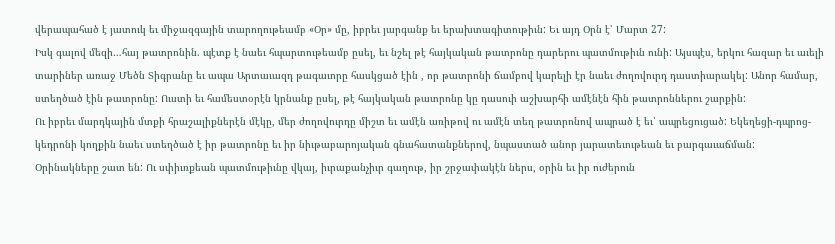վերապահած է յատուկ եւ միջազգային տարողութեամբ «Օր» մը, իբրեւ յարգանք եւ երախտագիտութիւն: Եւ այդ Օրն է՝ Մարտ 27:
Իսկ գալով մեզի…հայ թատրոնին. պէտք է նաեւ հպարտութեամբ ըսել, եւ նշել թէ հայկական թատրոնը դարերու պատմութիւն ունի: Այսպէս, երկու հազար եւ աւելի տարիներ առաջ Մեծն Տիգրանը եւ ապա Արտաւազդ թագաւորը հասկցած էին , որ թատրոնի ճամբով կարելի էր նաեւ ժողովուրդ դաստիարակել: Անոր համար, ստեղծած էին թատրոնը: Ուստի եւ համեստօրէն կրնանք ըսել, թէ հայկական թատրոնը կը դասուի աշխարհի ամէնէն հին թատրոններու շարքին:
Ու իբրեւ մարդկային մտքի հրաշալիքներէն մէկը, մեր ժողովուրդը միշտ եւ ամէն առիթով ու ամէն տեղ թատրոնով ապրած է եւ՝ ապրեցուցած: Եկեղեցի-դպրոց-կեդրոնի կողքին նաեւ ստեղծած է իր թատրոնը եւ իր նիւթաբարոյական գնահատանքներով, նպաստած անոր յարատեւութեան եւ բարգաւաճման:
Օրինակները շատ են: Ու սփիւռքեան պատմութիւնը վկայ, իւրաքանչիւր գաղութ, իր շրջափակէն ներս, օրին եւ իր ուժերուն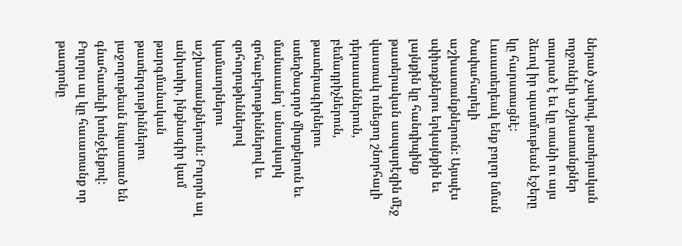ներած չափով, թատերական ողջունելի աշխատանքներ տարած է եւ կը տանի ու այս ձեւով իր պատմութեան էջերը կը հարստացնէ:
Լաւատեղեակ ենք բոլոր նման ծափահարելի աշխատանքներուն: Այսպէս սփիւռքներու երկայնքին եւ լայնքին կը հանդիպինք թատերական ասպարէզին մէջ վաստակ ունեցող շնորհալի դերասաններուն, բեմադրիչներուն, թատերագիրներու ստեղծագործ միտքերուն եւ մանաւանդ՝ անսակարկ զոհաբերութիւններով եւ զոհողութիւններով կամաւորներու աշխատանքներուն: Բոլորն ալ անխտիր, ինքնագիր կամ թարգմանական թատերգութիւններու յաջողութեան նպաստած են գնահատելի խոնջէնքով:
Բոլորս ալ կը հաւատանք որ թատրոնը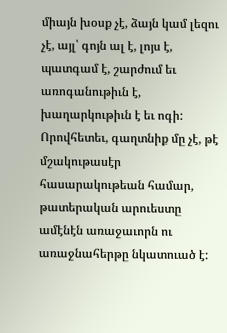միայն խօսք չէ, ձայն կամ լեզու չէ, այլ՝ գոյն ալ է, լոյս է, պատգամ է, շարժում եւ առոգանութիւն է, խաղարկութիւն է եւ ոգի: Որովհետեւ, գաղտնիք մը չէ, թէ մշակութասէր հասարակութեան համար, թատերական արուեստը ամէնէն առաջաւորն ու առաջնահերթը նկատուած է: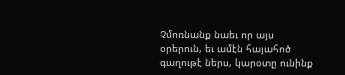Չմոռնանք նաեւ որ այս օրերուն, եւ ամէն հայահոծ գաղութէ ներս, կարօտը ունինք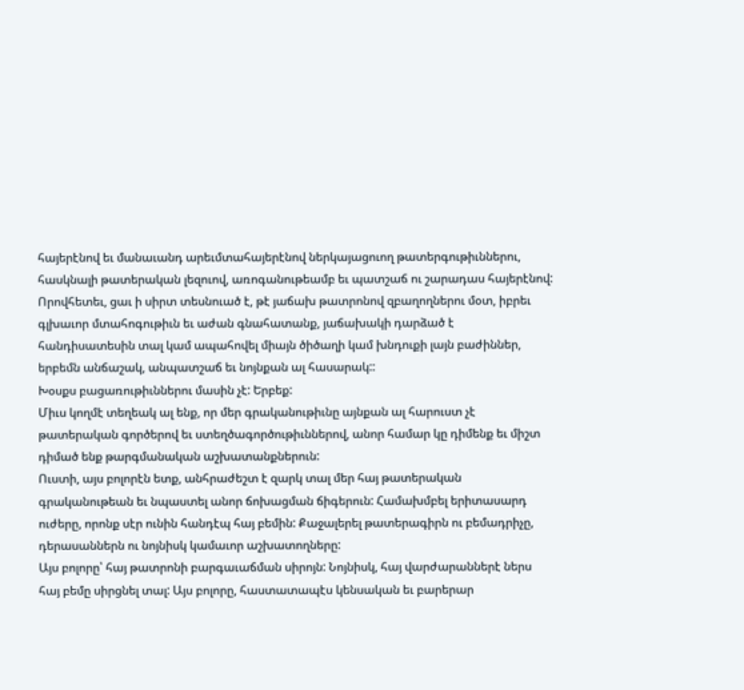հայերէնով եւ մանաւանդ արեւմտահայերէնով ներկայացուող թատերգութիւններու, հասկնալի թատերական լեզուով, առոգանութեամբ եւ պատշաճ ու շարադաս հայերէնով: Որովհետեւ, ցաւ ի սիրտ տեսնուած է, թէ յաճախ թատրոնով զբաղողներու մօտ, իբրեւ գլխաւոր մտահոգութիւն եւ աժան գնահատանք, յաճախակի դարձած է հանդիսատեսին տալ կամ ապահովել միայն ծիծաղի կամ խնդուքի լայն բաժիններ, երբեմն անճաշակ, անպատշաճ եւ նոյնքան ալ հասարակ::
Խօսքս բացառութիւններու մասին չէ: Երբեք:
Միւս կողմէ տեղեակ ալ ենք, որ մեր գրականութիւնը այնքան ալ հարուստ չէ թատերական գործերով եւ ստեղծագործութիւններով, անոր համար կը դիմենք եւ միշտ դիմած ենք թարգմանական աշխատանքներուն:
Ուստի, այս բոլորէն ետք, անհրաժեշտ է զարկ տալ մեր հայ թատերական գրականութեան եւ նպաստել անոր ճոխացման ճիգերուն: Համախմբել երիտասարդ ուժերը, որոնք սէր ունին հանդէպ հայ բեմին: Քաջալերել թատերագիրն ու բեմադրիչը, դերասաններն ու նոյնիսկ կամաւոր աշխատողները:
Այս բոլորը՝ հայ թատրոնի բարգաւաճման սիրոյն: Նոյնիսկ, հայ վարժարաններէ ներս հայ բեմը սիրցնել տալ: Այս բոլորը, հաստատապէս կենսական եւ բարերար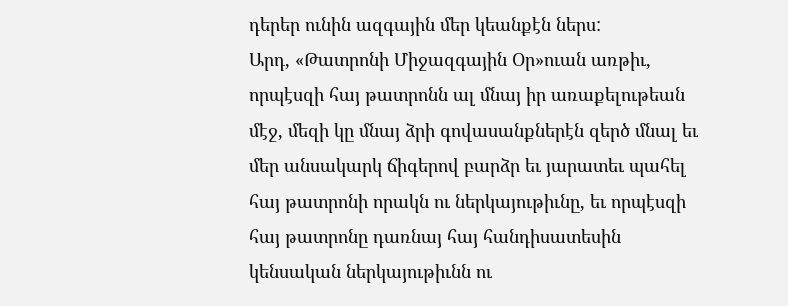դերեր ունին ազգային մեր կեանքէն ներս:
Արդ, «Թատրոնի Միջազգային Օր»ուան առթիւ, որպէսզի հայ թատրոնն ալ մնայ իր առաքելութեան մէջ, մեզի կը մնայ ձրի գովասանքներէն զերծ մնալ եւ մեր անսակարկ ճիգերով բարձր եւ յարատեւ պահել հայ թատրոնի որակն ու ներկայութիւնը, եւ որպէսզի հայ թատրոնը դառնայ հայ հանդիսատեսին կենսական ներկայութիւնն ու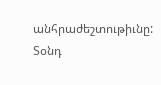անհրաժեշտութիւնը:
Տօնդ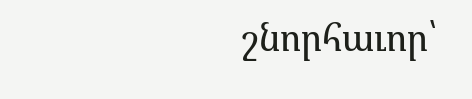շնորհաւոր՝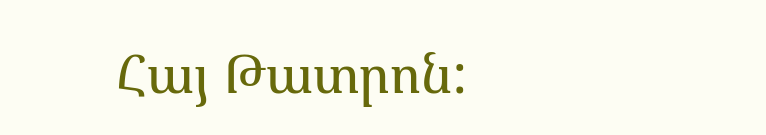Հայ Թատրոն: